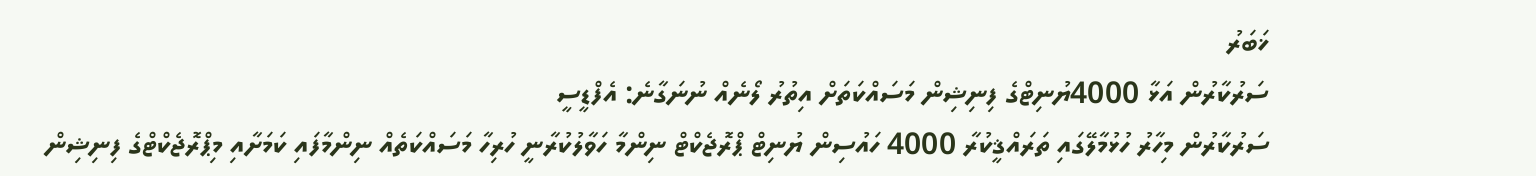ޚަބަރު
ސަރުކާރުން އަޅާ 4000ޔުނިޓްގެ ފިނިޝިން މަސައްކަތަށް އިތުރު ލޯނެއް ނުނަގާނެ: އެފްޑީސީ
ސަރުކާރުން މިހާރު ހުޅުމާލޭގައި ތަރައްޤީކުރާ 4000 ހައުސިން ޔުނިޓް ޕްރޮޖެކްޓް ނިންމާ ހަވާލުކުރާނީ ހުރިހާ މަސައްކަތެއް ނިންމާފައި ކަމަށާއި މިޕްރޮޖެކްޓްގެ ފިނިޝިން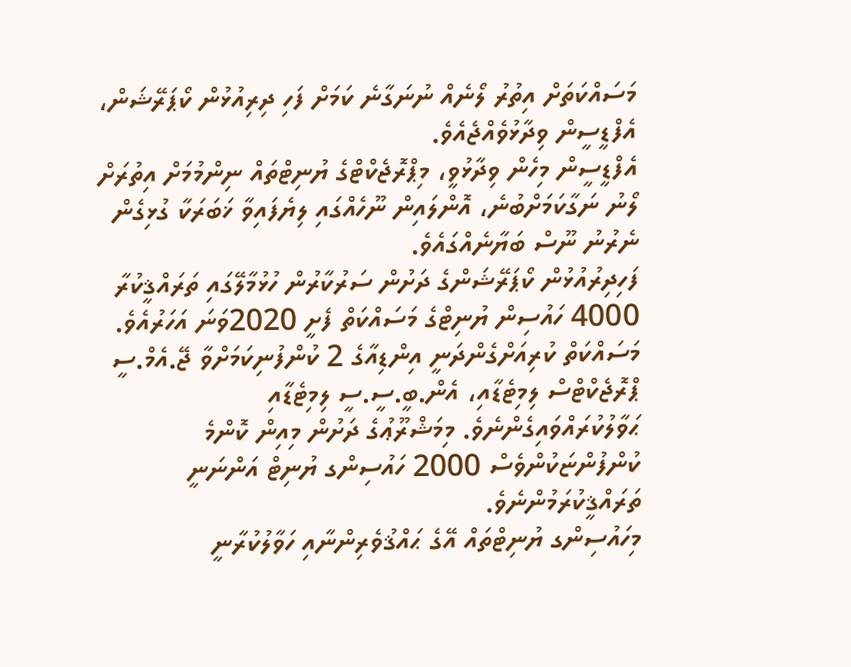މަސައްކަތަށް އިތުރު ލޯނެއް ނުނަގާނެ ކަމަށް ފަހި ދިރިއުޅުން ކޯޕަރޭޝަން، އެފްޑީސީން ވިދާޅުވެއްޖެއެވެ.
އެފްޑީސީން މިހެން ވިދާޅުވީ، މިޕްރޮޖެކްޓްގެ ޔުނިޓްތައް ނިންމުމަށް އިތުރަށް ލޯނު ނަގާކަމަށްބުނެ، އޮންލައިން ނޫހެއްގައި ލިޔެފައިވާ ޚަބަރަކާ ގުޅިގެން ނެރުނު ނޫސް ބަޔާނެއްގައެވެ.
ފަހިދިރުއުޅުން ކޯޕަރޭޝަންގެ ދަށުން ސަރުކާރުން ހުޅުމާލޭގައި ތަރައްޤީކުރާ 4000 ހައުސިން ޔުނިޓްގެ މަސައްކަތް ފެށީ 2020ވަނަ އަހަރުއެވެ. މަސައްކަތް ކުރިއަށްގެންދަނީ އިންޑިއާގެ 2 ކުންފުނިކަމަށްވާ ޖޭ.އެމް.ސީ ޕްރޮޖެކްޓްސް ލިމިޓެޑާއި، އެން.ބީ.ސީ.ސީ ލިމިޓެޑާއި ޙަވާލުކުރައްވައިގެންނެވެ. މިމަޝްރޫޢުގެ ދަށުން މިއިން ކޮންމެ ކުންފުންޏަކުންވެސް 2000 ހައުސިންގ ޔުނިޓް އަންނަނީ ތަރައްޤީކުރަމުންނެވެ.
މިހައުސިންގ ޔުނިޓްތައް އޭގެ ޙައްޤުވެރިންނާއި ހަވާލުކުރާނީ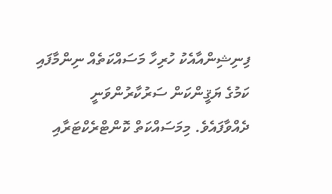ފިނިޝިންއާއެކު ހުރިހާ މަސައްކަތެއް ނިންމާފައި ކަމުގެ ޔަޤީންކަން ސަރުކާރުންވަނީ ދެއްވާފައެވެ. މިމަސައްކަތް ކޮންޓްރެކްޓަރާއި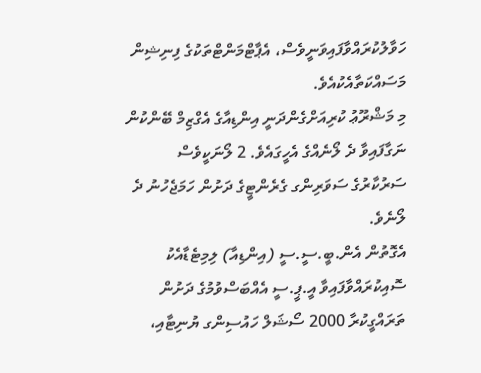ހަވާލުކުރައްވާފައިވަނީވެސް، އެޕާޓްމަންޓްތަކުގެ ފިނިޝިން މަސައްކަތާއެކުއެވެ.
މި މަޝްރޫޢު ކުރިއަށްގެންދަނީ އިންޑިއާގެ އެގްޒިމް ބޭންކުން ނަގާފައިވާ ދެ ލޯނެއްގެ އެހީގައެވެ. 2 ލޯނަކީވެސް ސަރުކާރުގެ ސަވަރިންގ ގެރެންޓީގެ ދަށުން ހަމަޖެހުނު ދެ ލޯނެވެ.
އެގޮތުން އެން.ބީ.ސީ.ސީ (އިންޑިއާ) ލިމިޓެޑާއެކު ސޮއިކުރައްވާފައިވާ އީ.ޕީ.ސީ އެއްބަސްވުމުގެ ދަށުން ތަރައްގީކުރާ 2000 ސޯޝަލް ހައުސިންގ ޔުނިޓާއި،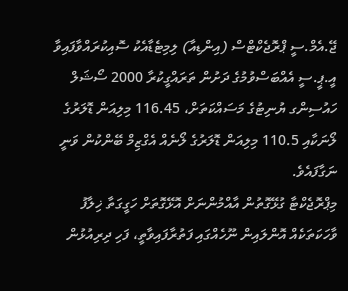ޖޭ.އެމް.ސީ ޕްރޮޖެކްޓްސް (އިންޑިއާ) ލިމިޓެޑާއެކު ސޮއިކުރައްވާފައިވާ އީ.ޕީ.ސީ އެއްބަސްވުމުގެ ދަށުން ތަރައްގީކުރާ 2000 ސޯޝަލް ހައުސިންގ ޔުނިޓުގެ މަސައްކަތަށް، 116.45 މިލިއަން ޑޮލަރުގެ ލޯނަކާއި 110.5 މިލިއަން ޑޮލަރުގެ ލޯނެއް އެގްޒިމް ބޭންކުން ވަނީ ނަގާފައެވެ.
މިޕްރޮޖެކްޓާ ގުޅޭގޮތުން އާއްމުންނަށް އޮޅޭގޮތަށް ހަގީގަތާ ޚިލާފު ވާހަކަތަކެއް އޮންލައިން ނޫހެއްގައި ފަތުރާފައިވާތީ، ފަހި ދިރިއުޅުން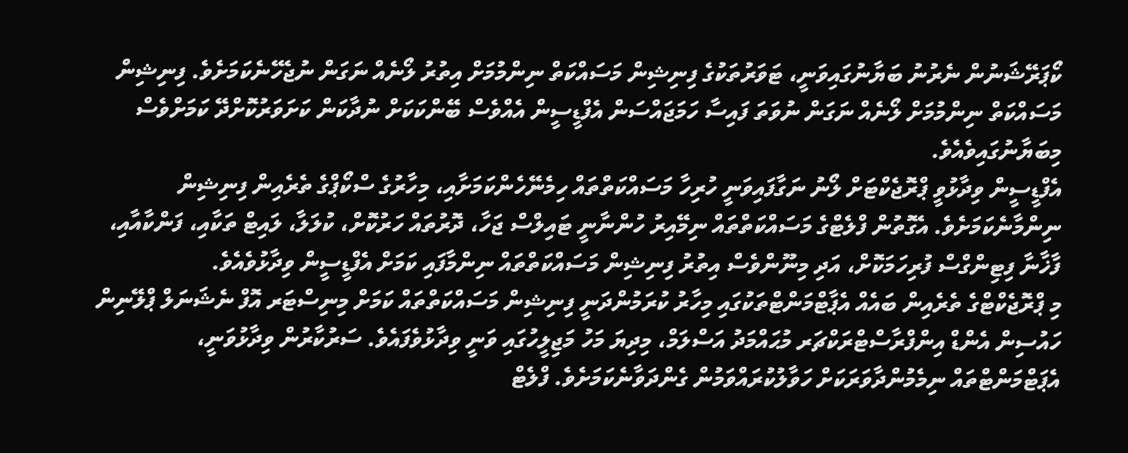ކޯޕަރޭޝަނުން ނެރުނު ބަޔާނުގައިވަނީ، ޓަވަރުތަކުގެ ފިނިޝިން މަސައްކަތް ނިންމުމަށް އިތުރު ލޯނެއް ނަގަން ނުޖެހޭނެކަމަށެވެ. ފިނިޝިން މަސައްކަތް ނިންމުމަށް ލޯނެއް ނަގަން ނުވަތަ ފައިސާ ހަމަޖައްސަން އެފްޑީސީން އެއްވެސް ބޭންކަކަށް ނުދާކަން ކަށަވަރުކޮށްދޭ ކަމަށްވެސް މިބަޔާނުގައިވެއެވެ.
އެފްޑީސީން ވިދާޅުވީ ޕްރޮޖެކްޓަށް ލޯނު ނަގާފައިވަނީ ހުރިހާ މަސައްކަތްތައް ހިމެނޭހެންކަމަށާއި، މިހާރުގެ ސްކޯޕްގެ ތެރެއިން ފިނިޝިން ނިންމާނެކަމަށެވެ. އެގޮތުން ފްލެޓްގެ މަސައްކަތްތައް ނިމޭއިރު ހުންނާނީ ޓައިލްސް ޖަހާ، ދޮރުތައް ހަރުކޮށް، ކުލަލާ، ލައިޓް ތަކާއި، ފަންކާއާއި، ފާޚާނާ ފިޓިންގްސް ފުރިހަމަކޮށް، އަދި މިނޫންވެސް އިތުރު ފިނިޝިން މަސައްކަތްތައް ނިންމާފައި ކަމަށް އެފްޑީސީން ވިދާޅުވެއެވެ.
މި ޕްރޮޖެކްޓްގެ ތެރެއިން ބައެއް އެޕާޓްމަންޓްތަކުގައި މިހާރު ކުރަމުންދަނީ ފިނިޝިން މަސައްކަތްތައް ކަމަށް މިނިސްޓަރ އޮފް ނެޝަނަލް ޕްލޭނިން ހައުސިން އެންޑް އިންފްރާސްޓްރަކްޗަރ މުޙައްމަދު އަސްލަމް، މިދިޔަ މަހު މަޖިލީހުގައި ވަނީ ވިދާޅުވެފައެވެ. ސަރުކާރުން ވިދާޅުވަނީ، އެޕަޓްމަންޓްތައް ނިމެމުންދާވަރަކަށް ހަވާލުކުރައްވަމުން ގެންދަވާނެކަމަށެވެ. ފްލެޓް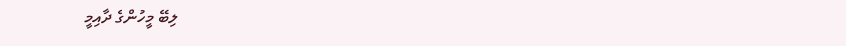ލިބޭ މީހުންގެ ދާއިމީ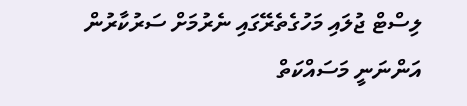ލިސްޓް ޖުލައި މަހުގެތެރޭގައި ނެރުމަށް ސަރުކާރުން އަންނަނީ މަސައްކަތް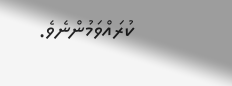ކުރައްވަމުންނެވެ.